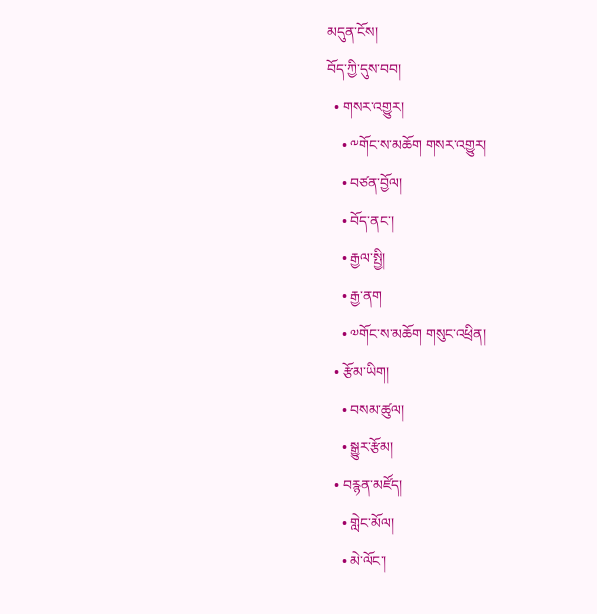མདུན་ངོས།
བོད་ཀྱི་དུས་བབ།
  • གསར་འགྱུར།
    • ༸གོང་ས་མཆོག གསར་འགྱུར།
    • བཙན་བྱོལ།
    • བོད་ནང་།
    • རྒྱལ་སྤྱི།
    • རྒྱ་ནག
    • ༧གོང་ས་མཆོག གསུང་འཕྲིན།
  • རྩོམ་ཡིག།
    • བསམ་ཚུལ།
    • སྒྱུར་རྩོམ།
  • བརྙན་མཛོད།
    • གླེང་མོལ།
    • མེ་ལོང་།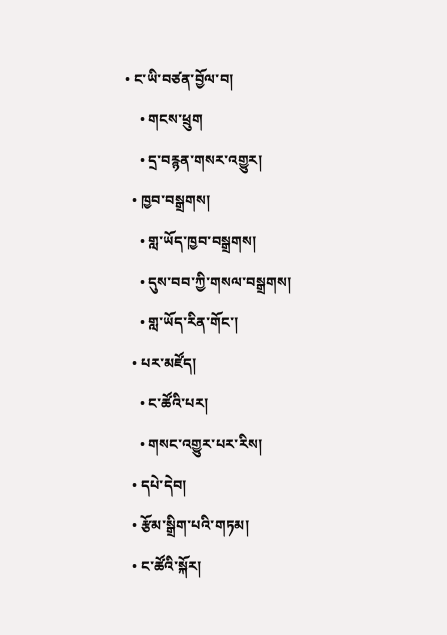• ང་ཡི་བཙན་བྱོལ་བ།
    • གངས་ཕྲུག
    • དྲ་བརྙན་གསར་འགྱུར།
  • ཁྱབ་བསྒྲགས།
    • གླ་ཡོད་ཁྱབ་བསྒྲགས།
    • དུས་བབ་ཀྱི་གསལ་བསྒྲགས།
    • གླ་ཡོད་རིན་གོང་།
  • པར་མཛོད།
    • ང་ཚོའི་པར།
    • གསང་འགྱུར་པར་རིས།
  • དཔེ་དེབ།
  • རྩོམ་སྒྲིག་པའི་གཏམ།
  • ང་ཚོའི་སྐོར།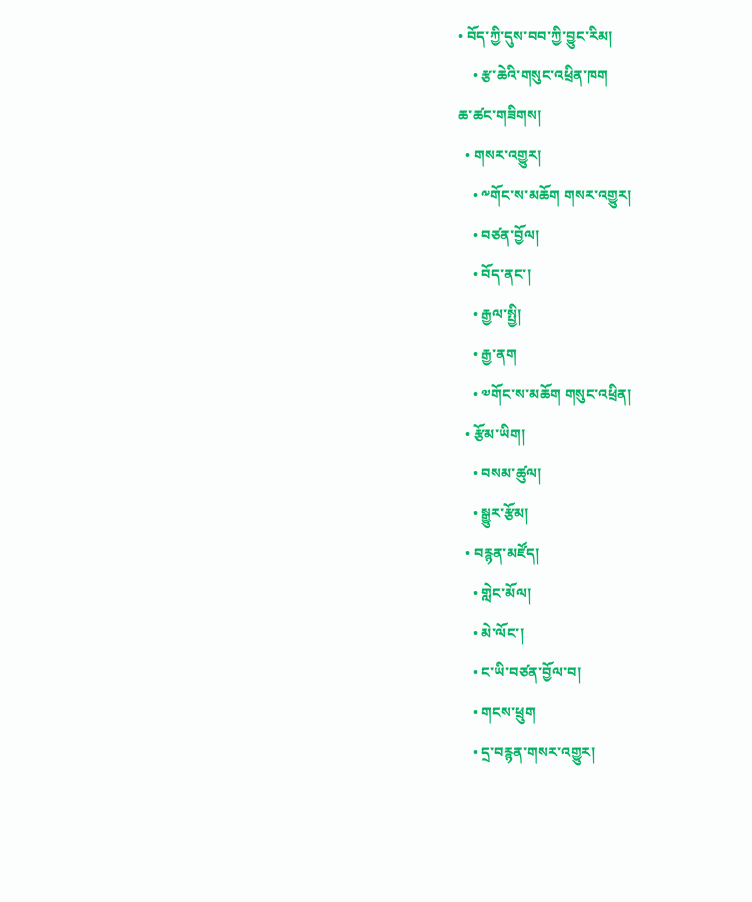• བོད་ཀྱི་དུས་བབ་ཀྱི་བྱུང་རིམ།
    • རྩ་ཆེའི་གསུང་འཕྲིན་ཁག
ཆ་ཚང་གཟིགས།
  • གསར་འགྱུར།
    • ༸གོང་ས་མཆོག གསར་འགྱུར།
    • བཙན་བྱོལ།
    • བོད་ནང་།
    • རྒྱལ་སྤྱི།
    • རྒྱ་ནག
    • ༧གོང་ས་མཆོག གསུང་འཕྲིན།
  • རྩོམ་ཡིག།
    • བསམ་ཚུལ།
    • སྒྱུར་རྩོམ།
  • བརྙན་མཛོད།
    • གླེང་མོལ།
    • མེ་ལོང་།
    • ང་ཡི་བཙན་བྱོལ་བ།
    • གངས་ཕྲུག
    • དྲ་བརྙན་གསར་འགྱུར།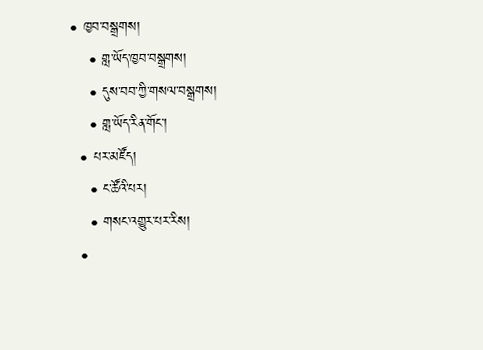• ཁྱབ་བསྒྲགས།
    • གླ་ཡོད་ཁྱབ་བསྒྲགས།
    • དུས་བབ་ཀྱི་གསལ་བསྒྲགས།
    • གླ་ཡོད་རིན་གོང་།
  • པར་མཛོད།
    • ང་ཚོའི་པར།
    • གསང་འགྱུར་པར་རིས།
  •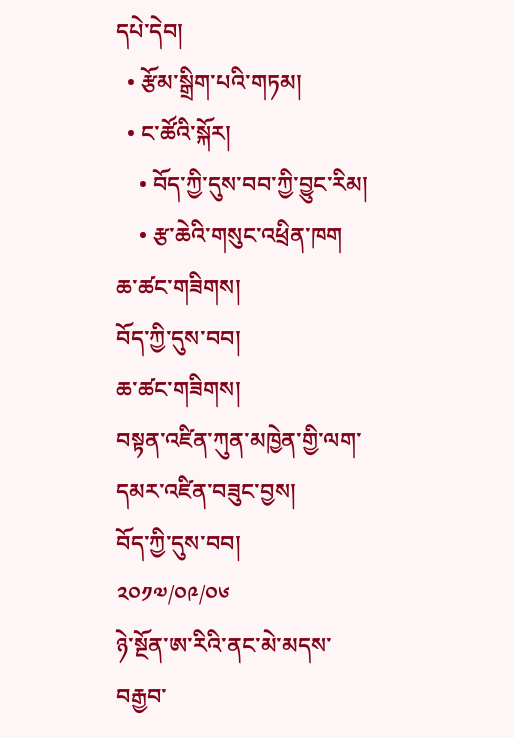དཔེ་དེབ།
  • རྩོམ་སྒྲིག་པའི་གཏམ།
  • ང་ཚོའི་སྐོར།
    • བོད་ཀྱི་དུས་བབ་ཀྱི་བྱུང་རིམ།
    • རྩ་ཆེའི་གསུང་འཕྲིན་ཁག
ཆ་ཚང་གཟིགས།
བོད་ཀྱི་དུས་བབ།
ཆ་ཚང་གཟིགས།
བསྟན་འཛིན་ཀུན་མཁྱེན་གྱི་ལག་དམར་འཛིན་བཟུང་བྱས།
བོད་ཀྱི་དུས་བབ།
༢༠༡༧/༠༩/༠༦
ཉེ་སྔོན་ཨ་རིའི་ནང་མེ་མདས་བརྒྱབ་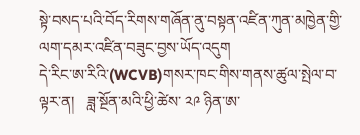སྟེ་བསད་པའི་བོད་རིགས་གཞོན་ནུ་བསྟན་འཛིན་ཀུན་མཁྱེན་གྱི་ལག་དམར་འཛིན་བཟུང་བྱས་ཡོད་འདུག
དེ་རིང་ཨ་རིའི་(WCVB)གསར་ཁང་གིས་གནས་ཚུལ་སྤེལ་བ་ལྟར་ན།   ཟླ་སྔོན་མའི་ཕྱི་ཚེས་ ༢༩ ཉིན་ཨ་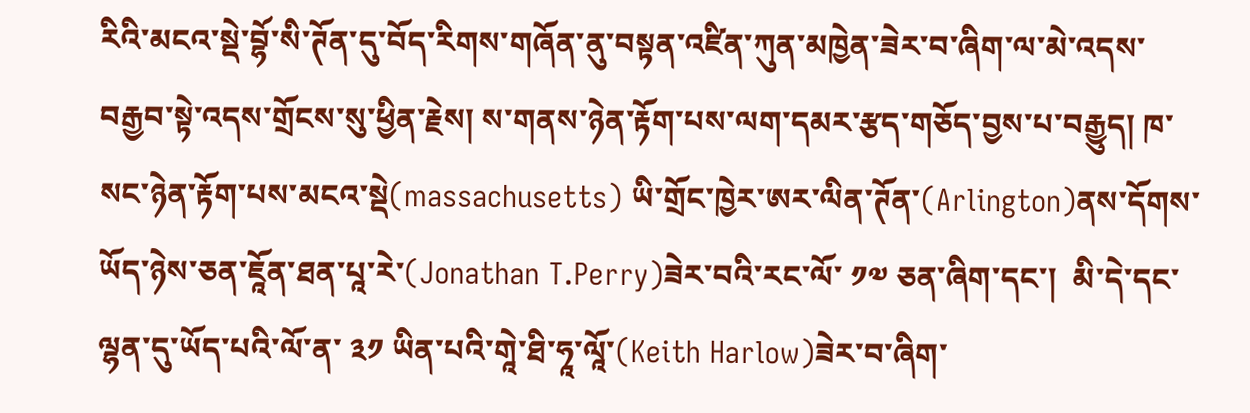རིའི་མངའ་སྡེ་བྷོ་སི་ཊོན་དུ་བོད་རིགས་གཞོན་ནུ་བསྟན་འཛིན་ཀུན་མཁྱེན་ཟེར་བ་ཞིག་ལ་མེ་འདས་བརྒྱབ་སྟེ་འདས་གྲོངས་སུ་ཕྱིན་རྗེས། ས་གནས་ཉེན་རྟོག་པས་ལག་དམར་རྩད་གཅོད་བྱས་པ་བརྒྱུད། ཁ་སང་ཉེན་རྟོག་པས་མངའ་སྡེ(massachusetts) ཡི་གྲོང་ཁྱེར་ཨར་ལིན་ཊོན་(Arlington)ནས་དོགས་ཡོད་ཉེས་ཅན་ཇཱོན་ཐན་པཱ་རེ་(Jonathan T.Perry)ཟེར་བའི་རང་ལོ་ ༡༧ ཅན་ཞིག་དང་།  མི་དེ་དང་ལྷན་དུ་ཡོད་པའི་ལོ་ན་ ༣༡ ཡིན་པའི་གཱེ་ཐི་ཧཱ་ལཱོ་(Keith Harlow)ཟེར་བ་ཞིག་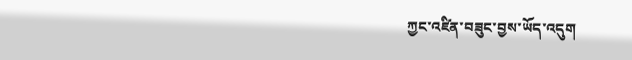ཀྱང་འཛིན་བཟུང་བྱས་ཡོད་འདུག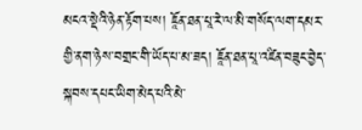མངའ་སྡེའི་ཉེན་རྟོག་པས། ཇཱོན་ཐན་པཱ་རེ་ལ་མི་གསོད་ལག་དམར་གྱི་ནག་ཉེས་བགྲང་གི་ཡོད་པ་མ་ཟད། ཇཱོན་ཐན་པཱ་འཛིན་བཟུང་བྱེད་སྐབས་དཔང་ཡིག་མེད་པའི་མེ་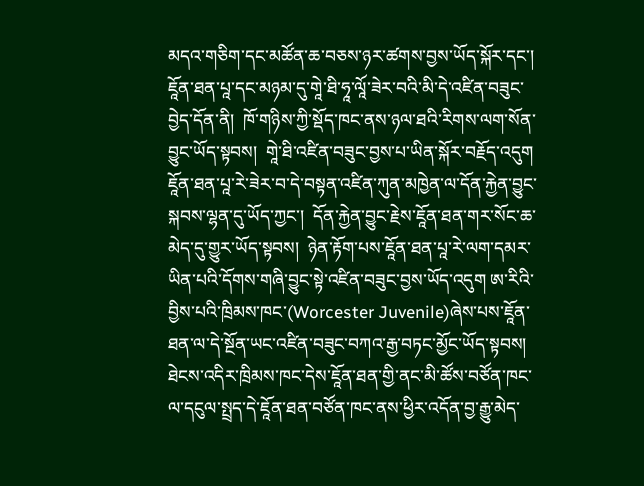མདའ་གཅིག་དང་མཚོན་ཆ་བཅས་ཉར་ཚགས་བྱས་ཡོད་སྐོར་དང་། ཇཱོན་ཐན་པཱ་དང་མཉམ་དུ་གཱེ་ཐི་ཧཱ་ལཱོ་ཟེར་བའི་མི་དེ་འཛིན་བཟུང་བྱེད་དོན་ནི།  ཁོ་གཉིས་ཀྱི་སྡོད་ཁང་ནས་ཉལ་ཐའི་རིགས་ལག་སོན་བྱུང་ཡོད་སྟབས།  གཱེ་ཐི་འཛིན་བཟུང་བྱས་པ་ཡིན་སྐོར་བརྗོད་འདུག
ཇཱོན་ཐན་པཱ་རེ་ཟེར་བ་དེ་བསྟན་འཛིན་ཀུན་མཁྱེན་ལ་དོན་རྐྱེན་བྱུང་སྐབས་ལྷན་དུ་ཡོད་ཀྱང་།  དོན་རྐྱེན་བྱུང་རྗེས་ཇཱོན་ཐན་གར་སོང་ཆ་མེད་དུ་གྱུར་ཡོད་སྟབས།  ཉེན་རྟོག་པས་ཇཱོན་ཐན་པཱ་རེ་ལག་དམར་ཡིན་པའི་དོགས་གཞི་བྱུང་སྟེ་འཛིན་བཟུང་བྱས་ཡོད་འདུག ཨ་རིའི་བྱིས་པའི་ཁྲིམས་ཁང་(Worcester Juvenile)ཞེས་པས་ཇཱོན་ཐན་ལ་དེ་སྔོན་ཡང་འཛིན་བཟུང་བཀའ་རྒྱ་བཏང་མྱོང་ཡོད་སྟབས།  ཐེངས་འདིར་ཁྲིམས་ཁང་དེས་ཇཱོན་ཐན་གྱི་ནང་མི་ཚོས་བཙོན་ཁང་ལ་དངུལ་སྤྲད་དེ་ཇཱོན་ཐན་བཙོན་ཁང་ནས་ཕྱིར་འདོན་བྱ་རྒྱུ་མེད་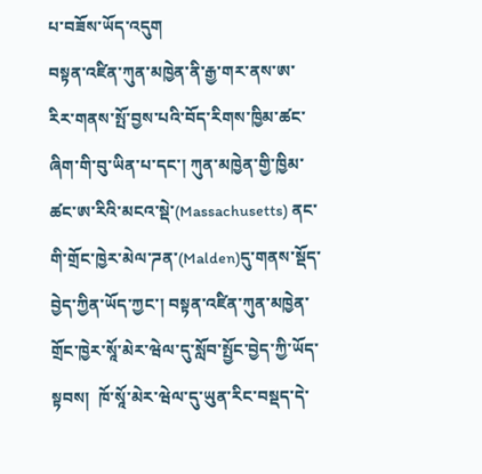པ་བཟོས་ཡོད་འདུག
བསྟན་འཛིན་ཀུན་མཁྱེན་ནི་རྒྱ་གར་ནས་ཨ་རིར་གནས་སྤོ་བྱས་པའི་བོད་རིགས་ཁྱིམ་ཚང་ཞིག་གི་བུ་ཡིན་པ་དང་། ཀུན་མཁྱེན་གྱི་ཁྱིམ་ཚང་ཨ་རིའི་མངའ་སྡེ་(Massachusetts) ནང་གི་གྲོང་ཁྱེར་མེལ་ཌན་(Malden)དུ་གནས་སྡོད་བྱེད་ཀྱིན་ཡོད་ཀྱང་། བསྟན་འཛིན་ཀུན་མཁྱེན་གྲོང་ཁྱེར་སཱོ་མེར་ཝེལ་དུ་སློབ་སྤྱོང་བྱེད་ཀྱི་ཡོད་སྟབས།  ཁོ་སཱོ་མེར་ཝེལ་དུ་ཡུན་རིང་བསྡད་དེ་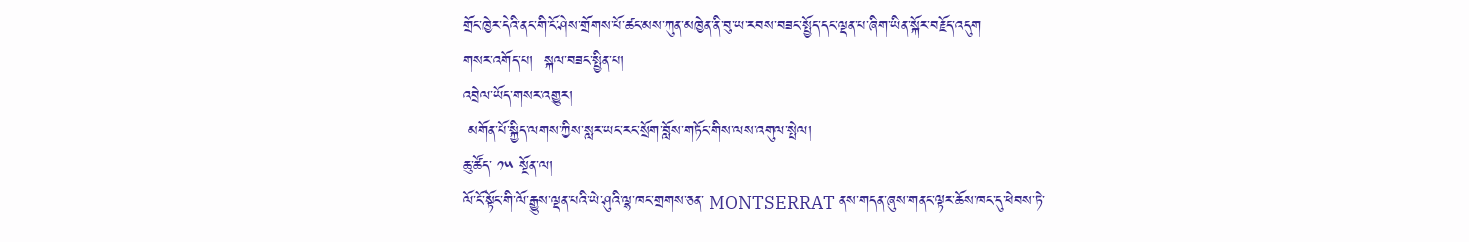གྲོང་ཁྱེར་དེའི་ནང་གི་ངོ་ཤེས་གྲོགས་པོ་ཚང་མས་ཀུན་མཁྱེན་ནི་བུ་ཡ་རབས་བཟང་སྤྱོད་དང་ལྡན་པ་ཞིག་ཡིན་སྐོར་བརྗོད་འདུག
གསར་འགོད་པ།  སྐལ་བཟང་སྤྱིན་པ།
འབྲེལ་ཡོད་གསར་འགྱུར།
 མགོན་པོ་སྐྱིད་ལགས་ཀྱིས་སླར་ཡང་རང་སྲོག་བློས་གཏོང་གིས་ལས་འགུལ་སྤེལ།
ཆུ་ཚོད་ ༡༥ སྔོན་ལ།
ལོ་ངོ་སྟོང་གི་ལོ་རྒྱུས་ལྡན་པའི་ཡེ་ཤུའི་ལྷ་ཁང་གྲགས་ཅན་ MONTSERRAT ནས་གདན་ཞུས་གནང་ལྟར་ཆོས་ཁང་དུ་ཕེབས་ཏེ་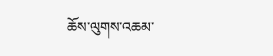ཆོས་ལུགས་འཆམ་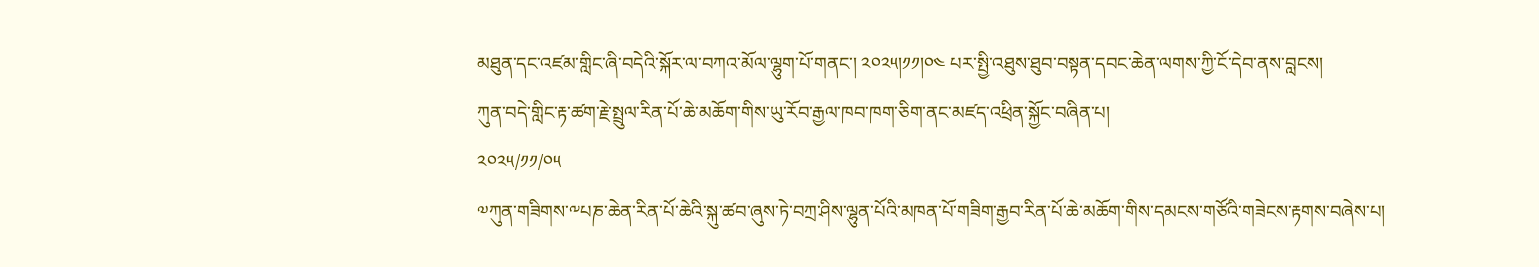མཐུན་དང་འཛམ་གླིང་ཞི་བདེའི་སྐོར་ལ་བཀའ་མོལ་ལྷུག་པོ་གནང་། ༢༠༢༥།༡༡།༠༤ པར་སྤྱི་འཐུས་ཐུབ་བསྟན་དབང་ཆེན་ལགས་ཀྱི་ངོ་དེབ་ནས་བླངས།
ཀུན་བདེ་གླིང་རྟ་ཚག་རྗེ་སྤྲུལ་རིན་པོ་ཆེ་མཆོག་གིས་ཡུ་རོབ་རྒྱལ་ཁབ་ཁག་ཅིག་ནང་མཛད་འཕྲིན་སྐྱོང་བཞིན་པ།
༢༠༢༥/༡༡/༠༥
༧ཀུན་གཟིགས་༸པཎ་ཆེན་རིན་པོ་ཆེའི་སྐུ་ཚབ་ཞུས་ཏེ་བཀྲ་ཤིས་ལྷུན་པོའི་མཁན་པོ་གཟིག་རྒྱབ་རིན་པོ་ཆེ་མཆོག་གིས་དམངས་གཙོའི་གཟེངས་རྟགས་བཞེས་པ།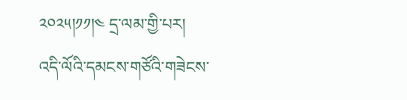༢༠༢༥།༡༡།༤ དྲ་ལམ་གྱི་པར།
འདི་ལོའི་དམངས་གཙོའི་གཟེངས་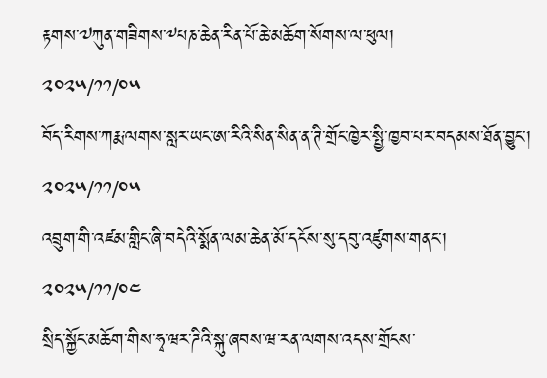རྟགས་༧ཀུན་གཟིགས་༸པཎ་ཆེན་རིན་པོ་ཆེ་མཆོག་སོགས་ལ་ཕུལ།
༢༠༢༥/༡༡/༠༥
བོད་རིགས་ཀརྨ་ལགས་སླར་ཡང་ཨ་རིའི་སིན་སིན་ན་ཊི་གྲོང་ཁྱེར་སྤྱི་ཁྱབ་པར་བདམས་ཐོན་བྱུང་།
༢༠༢༥/༡༡/༠༥
འབྲུག་གི་འཛམ་གླིང་ཞི་བདེའི་སྨོན་ལམ་ཆེན་མོ་དངོས་སུ་དབུ་འཛུགས་གནང་།
༢༠༢༥/༡༡/༠༤
སྲིད་སྐྱོང་མཆོག་གིས་ཧྭ་ཝར་ཌིའི་སྐུ་ཞབས་ཝ་རན་ལགས་འདས་གྲོངས་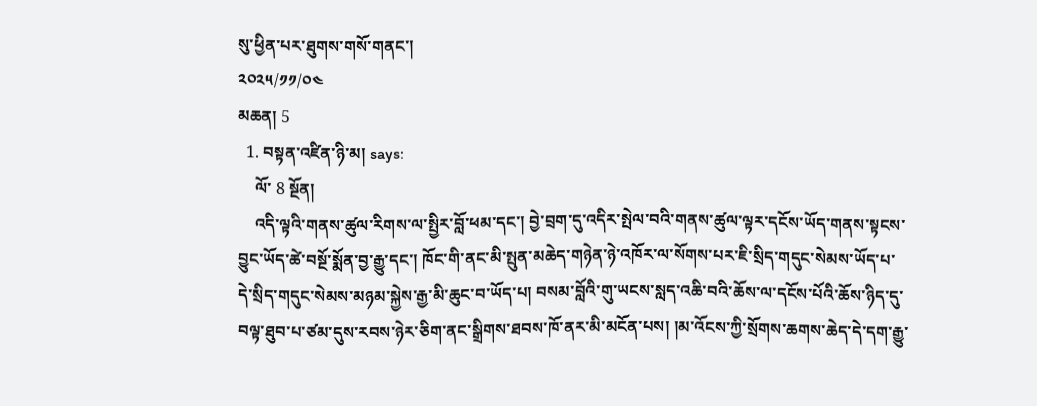སུ་ཕྱིན་པར་ཐུགས་གསོ་གནང་།
༢༠༢༥/༡༡/༠༤
མཆན། 5
  1. བསྟན་འཛིན་ཉི་མ། says:
    ལོ་ 8 སྔོན།
    འདི་ལྟའི་གནས་ཚུལ་རིགས་ལ་སྤྱིར་བློ་ཕམ་དང་། བྱེ་བྲག་དུ་འདིར་སྤེལ་བའི་གནས་ཚུལ་ལྟར་དངོས་ཡོད་གནས་སྟངས་བྱུང་ཡོད་ཚེ་བསྔོ་སྨོན་བྱ་རྒྱུ་དང་། ཁོང་གི་ནང་མི་སྤུན་མཆེད་གཉེན་ཉེ་འཁོར་ལ་སོགས་པར་ཇི་སྲིད་གདུང་སེམས་ཡོད་པ་དེ་སྲིད་གདུང་སེམས་མཉམ་སྐྱེས་རྒྱ་མི་ཆུང་བ་ཡོད་པ། བསམ་བློའི་གུ་ཡངས་སླད་འཆི་བའི་ཆོས་ལ་དངོས་པོའི་ཆོས་ཉིད་དུ་བལྟ་ཐུབ་པ་ཙམ་དུས་རབས་ཉེར་ཅིག་ནང་སྒྲིགས་ཐབས་ཁོ་ནར་མི་མངོན་པས། །མ་འོངས་ཀྱི་སྲོགས་ཆགས་ཆེད་དེ་དག་རྒྱུ་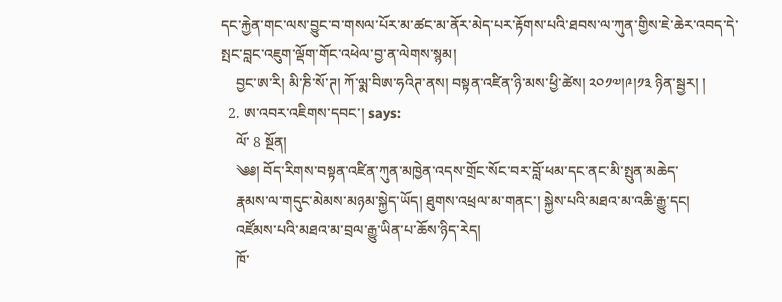དང་རྐྱེན་གང་ལས་བྱུང་བ་གསལ་པོར་མ་ཚང་མ་ནོར་མེད་པར་རྟོགས་པའི་ཐབས་ལ་ཀུན་གྱིས་ཇེ་ཆེར་འབད་དེ་སྤང་བླང་འཇུག་ལྡོག་གོང་འཕེལ་བྱ་ན་ལེགས་སྙམ།
    བྱང་ཨ་རི། མི་ཎི་སོ་ཊ། ཀོ་ལྨ་བིཨ་ཧའིཊ་ནས། བསྟན་འཛིན་ཉི་མས་ཕྱི་ཚེས། ༢༠༡༧།༩།༡༣ ཉིན་སྦྱར། །
  2. ཨ་འབར་འཇིགས་དབང་། says:
    ལོ་ 8 སྔོན།
    ༄༅། བོད་རིགས་བསྟན་འཛིན་ཀུན་མཁྱེན་འདས་གྲོང་སོང་བར་བློ་ཕམ་དང་ནང་མི་སྤུན་མཆེད་
    རྣམས་ལ་གདུང་མེམས་མཉམ་སྐྱེད་ཡོད། ཐུགས་འཕྲལ་མ་གནང་། སྐྱེས་པའི་མཐའ་མ་འཆི་རྒྱུ་དང།
    འཛོམས་པའི་མཐའ་མ་བྲལ་རྒྱུ་ཡིན་པ་ཆོས་ཉིད་རེད།
    ཁོ་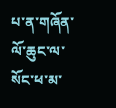པ་ན་གཞོན་ལོ་ཆུང་ལ་སོང་ཕ་མ་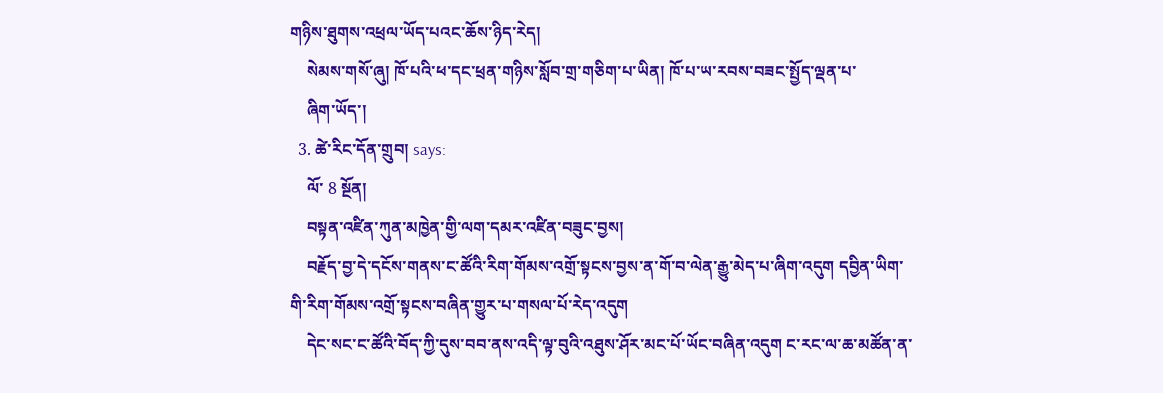གཉིས་ཐུགས་འཕྲལ་ཡོད་པའང་ཆོས་ཉིད་རེད།
    སེམས་གསོ་ཞུ། ཁོ་པའི་ཕ་དང་ཕྲན་གཉིས་སློབ་གྲ་གཅིག་པ་ཡིན། ཁོ་པ་ཡ་རབས་བཟང་སྤྱོད་ལྡན་པ་
    ཞིག་ཡོད་།
  3. ཚེ་རིང་དོན་གྲུབ། says:
    ལོ་ 8 སྔོན།
    བསྟན་འཛིན་ཀུན་མཁྱེན་གྱི་ལག་དམར་འཛིན་བཟུང་བྱས།
    བརྗོད་བྱ་དེ་དངོས་གནས་ང་ཚོའི་རིག་གོམས་འགྲོ་སྟངས་བྱས་ན་གོ་བ་ལེན་རྒྱུ་མེད་པ་ཞིག་འདུག དབྱིན་ཡིག་གི་རིག་གོམས་འགྲོ་སྟངས་བཞིན་གྱུར་པ་གསལ་པོ་རེད་འདུག
    དེང་སང་ང་ཚོའི་བོད་ཀྱི་དུས་བབ་ནས་འདི་ལྟ་བུའི་འཐུས་ཤོར་མང་པོ་ཡོང་བཞིན་འདུག ང་རང་ལ་ཆ་མཚོན་ན་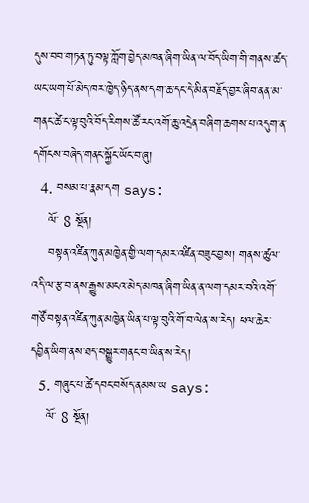དུས་བབ་གཏན་ཏུ་བལྟ་ཀློག་བྱེད་མཁན་ཞིག་ཡིན་ལ་བོད་ཡིག་གི་གནས་ཚད་ཡང་ཡག་པོ་མེད་ཁར་ཁྱེད་ཉིད་ནས་དག་ཆ་དང་དེ་མིན་བརྗོད་བྱར་ཞིབ་ནན་མ་གནང་ཚེ་ང་ལྟ་བུའི་བོད་རིགས་ཚོ་རང་འགོ་ཆུ་འདྲེན་བཞིག་ཆགས་པ་འདུག་ན་དགོངས་བཞེད་གནང་སྐྱོང་ཡོང་བ་ཞུ།
  4. བསམ་པ་རྣམ་དག says:
    ལོ་ 8 སྔོན།
    བསྟན་འཛིན་ཀུན་མཁྱེན་གྱི་ལག་དམར་འཛིན་བཟུང་བྱས། གནས་ཚུལ་འདི་ལ་རྩ་བ་ནས་རྒྱུས་མངའ་མེད་མཁན་ཞིག་ཡིན་ན་ལག་དམར་བའི་འགོ་གཙོ་བསྟན་འཛིན་ཀུན་མཁྱེན་ཡིན་པ་ལྟ་བུའི་གོ་བ་ལེན་ས་རེད། ཕལ་ཆེར་དབྱིན་ཡིག་ནས་ཐད་བསྒྱུར་གནང་བ་ཡིན་ས་རེད།
  5. གཞུང་པ་ཚེ་དབང་བསོད་ནམས་ཡ says:
    ལོ་ 8 སྔོན།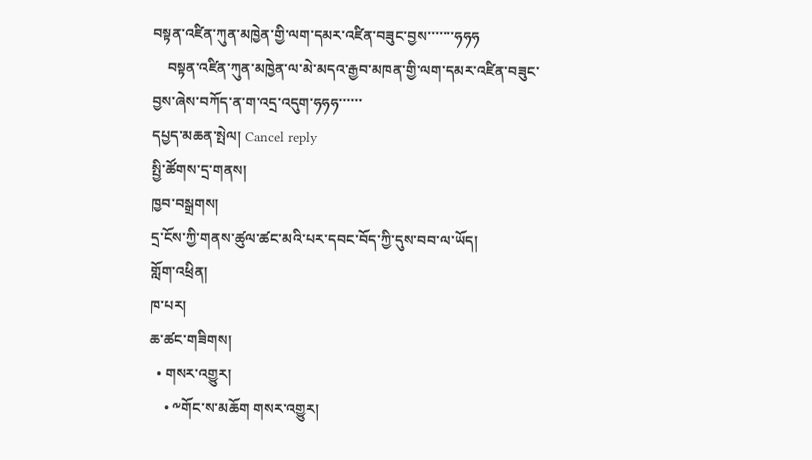བསྟན་འཛིན་ཀུན་མཁྱེན་གྱི་ལག་དམར་འཛིན་བཟུང་བྱས་་་་་་་ཧཧཧ
    བསྟན་འཛིན་ཀུན་མཁྱེན་ལ་མེ་མདའ་རྒྱབ་མཁན་གྱི་ལག་དམར་འཛིན་བཟུང་བྱས་ཞེས་བཀོད་ན་ག་འདྲ་འདུག་ཧཧཧ་་་་་་
དཔྱད་མཆན་སྤེལ། Cancel reply
སྤྱི་ཚོགས་དྲ་གནས།
ཁྱབ་བསྒྲགས།
དྲ་ངོས་ཀྱི་གནས་ཚུལ་ཚང་མའི་པར་དབང་བོད་ཀྱི་དུས་བབ་ལ་ཡོད།
གློག་འཕྲིན།
ཁ་པར།
ཆ་ཚང་གཟིགས།
  • གསར་འགྱུར།
    • ༸གོང་ས་མཆོག གསར་འགྱུར།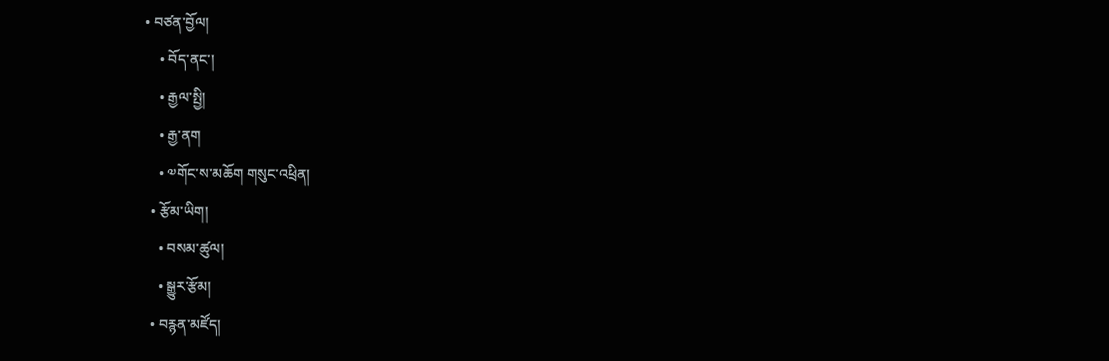• བཙན་བྱོལ།
    • བོད་ནང་།
    • རྒྱལ་སྤྱི།
    • རྒྱ་ནག
    • ༧གོང་ས་མཆོག གསུང་འཕྲིན།
  • རྩོམ་ཡིག།
    • བསམ་ཚུལ།
    • སྒྱུར་རྩོམ།
  • བརྙན་མཛོད།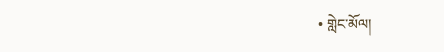• གླེང་མོལ།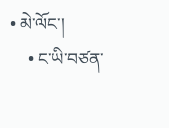• མེ་ལོང་།
    • ང་ཡི་བཙན་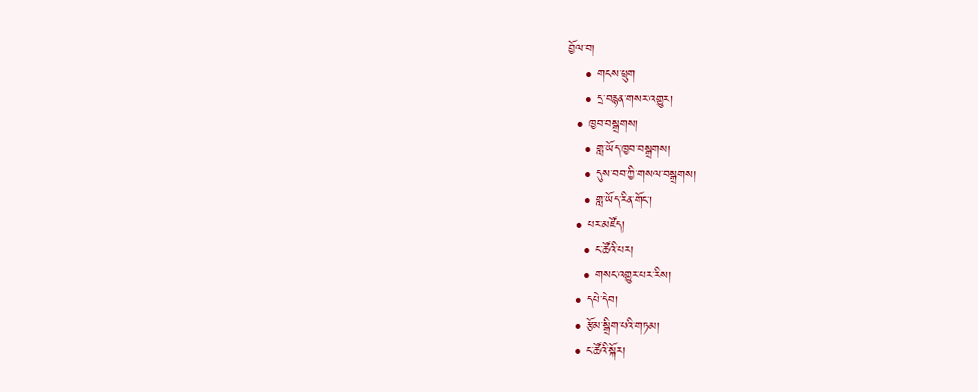བྱོལ་བ།
    • གངས་ཕྲུག
    • དྲ་བརྙན་གསར་འགྱུར།
  • ཁྱབ་བསྒྲགས།
    • གླ་ཡོད་ཁྱབ་བསྒྲགས།
    • དུས་བབ་ཀྱི་གསལ་བསྒྲགས།
    • གླ་ཡོད་རིན་གོང་།
  • པར་མཛོད།
    • ང་ཚོའི་པར།
    • གསང་འགྱུར་པར་རིས།
  • དཔེ་དེབ།
  • རྩོམ་སྒྲིག་པའི་གཏམ།
  • ང་ཚོའི་སྐོར།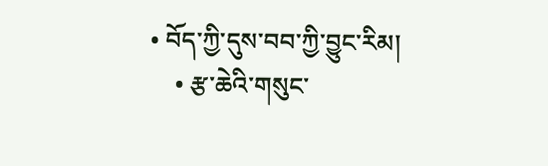• བོད་ཀྱི་དུས་བབ་ཀྱི་བྱུང་རིམ།
    • རྩ་ཆེའི་གསུང་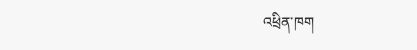འཕྲིན་ཁག